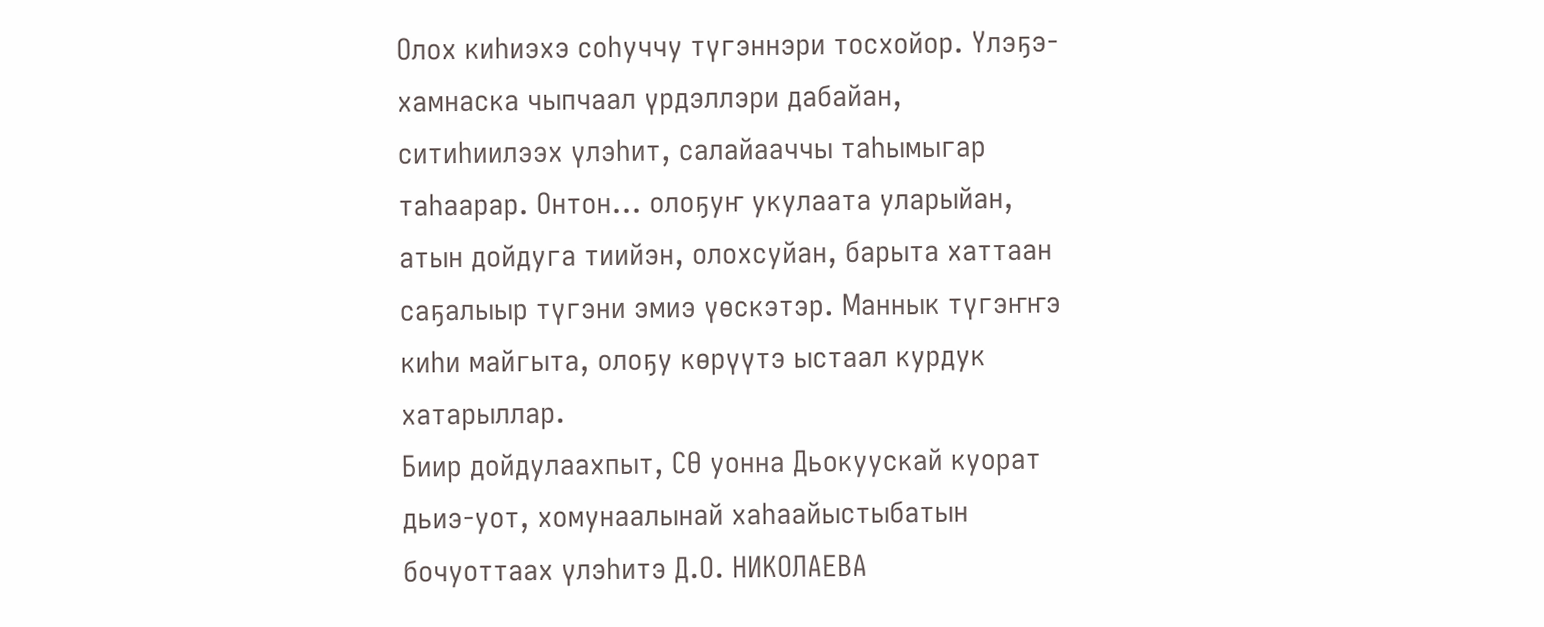Олох киһиэхэ соһуччу түгэннэри тосхойор. Үлэҕэ-хамнаска чыпчаал үрдэллэри дабайан, ситиһиилээх үлэһит, салайааччы таһымыгар таһаарар. Онтон... олоҕуҥ укулаата уларыйан, атын дойдуга тиийэн, олохсуйан, барыта хаттаан саҕалыыр түгэни эмиэ үөскэтэр. Маннык түгэҥҥэ киһи майгыта, олоҕу көрүүтэ ыстаал курдук хатарыллар.
Биир дойдулаахпыт, СӨ уонна Дьокуускай куорат дьиэ-уот, хомунаалынай хаһаайыстыбатын бочуоттаах үлэһитэ Д.О. НИКОЛАЕВА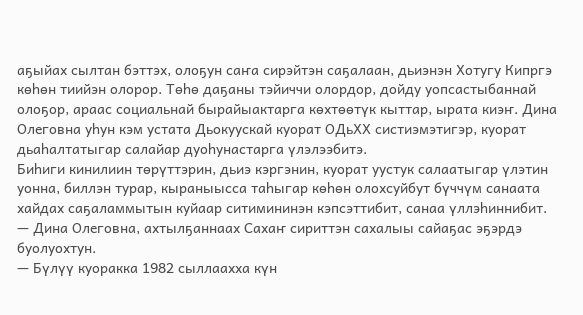аҕыйах сылтан бэттэх, олоҕун саҥа сирэйтэн саҕалаан, дьиэнэн Хотугу Кипргэ көһөн тиийэн олорор. Төһө даҕаны тэйиччи олордор, дойду уопсастыбаннай олоҕор, араас социальнай бырайыактарга көхтөөтүк кыттар, ырата киэҥ. Дина Олеговна уһун кэм устата Дьокуускай куорат ОДьХХ систиэмэтигэр, куорат дьаһалтатыгар салайар дуоһунастарга үлэлээбитэ.
Биһиги кинилиин төрүттэрин, дьиэ кэргэнин, куорат уустук салаатыгар үлэтин уонна, биллэн турар, кыраныысса таһыгар көһөн олохсуйбут бүччүм санаата хайдах саҕаламмытын куйаар ситимининэн кэпсэттибит, санаа үллэһиннибит.
— Дина Олеговна, ахтылҕаннаах Сахаҥ сириттэн сахалыы сайаҕас эҕэрдэ буолуохтун.
— Бүлүү куоракка 1982 сыллаахха күн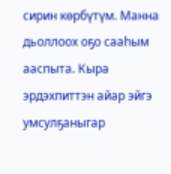сирин көрбүтүм. Манна дьоллоох оҕо сааһым ааспыта. Кыра эрдэхпиттэн айар эйгэ умсулҕаныгар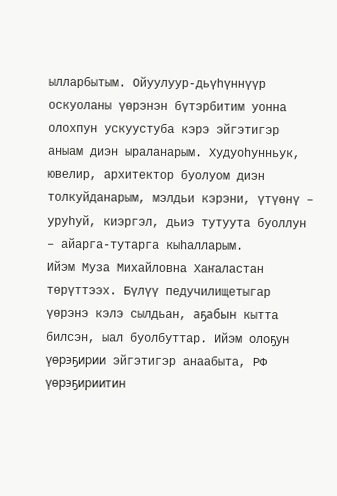ылларбытым. Ойуулуур-дьүһүннүүр оскуоланы үөрэнэн бүтэрбитим уонна олохпун ускуустуба кэрэ эйгэтигэр аныам диэн ыраланарым. Худуоһунньук, ювелир, архитектор буолуом диэн толкуйданарым, мэлдьи кэрэни, үтүөнү – уруһуй, киэргэл, дьиэ тутуута буоллун – айарга-тутарга кыһалларым.
Ийэм Муза Михайловна Хаҥаластан төрүттээх. Бүлүү педучилищетыгар үөрэнэ кэлэ сылдьан, аҕабын кытта билсэн, ыал буолбуттар. Ийэм олоҕун үөрэҕирии эйгэтигэр анаабыта, РФ үөрэҕириитин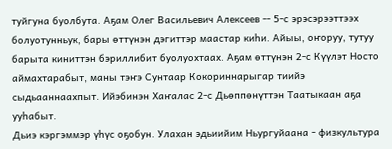туйгуна буолбута. Аҕам Олег Васильевич Алексеев -- 5-с эрэсэрээттээх болуотунньук, бары өттүнэн дэгиттэр маастар киһи. Айыы, оҥоруу, тутуу барыта киниттэн бэриллибит буолуохтаах. Аҕам өттүнэн 2-с Күүлэт Носто аймахтарабыт, маны тэҥэ Сунтаар Кокориннарыгар тиийэ сыдьааннаахпыт. Ийэбинэн Хаҥалас 2-с Дьөппөнүттэн Таатыкаан аҕа ууһабыт.
Дьиэ кэргэммэр үһүс оҕобун. Улахан эдьиийим Ньургуйаана - физкультура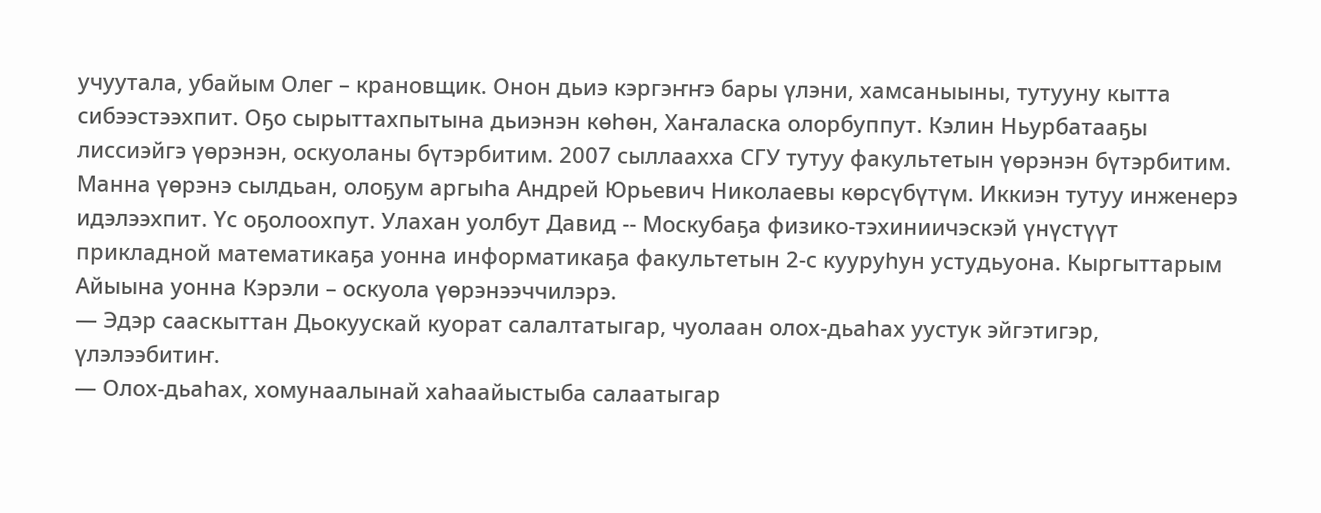учуутала, убайым Олег – крановщик. Онон дьиэ кэргэҥҥэ бары үлэни, хамсаныыны, тутууну кытта сибээстээхпит. Оҕо сырыттахпытына дьиэнэн көһөн, Хаҥаласка олорбуппут. Кэлин Ньурбатааҕы лиссиэйгэ үөрэнэн, оскуоланы бүтэрбитим. 2007 сыллаахха СГУ тутуу факультетын үөрэнэн бүтэрбитим. Манна үөрэнэ сылдьан, олоҕум аргыһа Андрей Юрьевич Николаевы көрсүбүтүм. Иккиэн тутуу инженерэ идэлээхпит. Үс оҕолоохпут. Улахан уолбут Давид -- Москубаҕа физико-тэхиниичэскэй үнүстүүт прикладной математикаҕа уонна информатикаҕа факультетын 2-с кууруһун устудьуона. Кыргыттарым Айыына уонна Кэрэли – оскуола үөрэнээччилэрэ.
— Эдэр сааскыттан Дьокуускай куорат салалтатыгар, чуолаан олох-дьаһах уустук эйгэтигэр, үлэлээбитиҥ.
— Олох-дьаһах, хомунаалынай хаһаайыстыба салаатыгар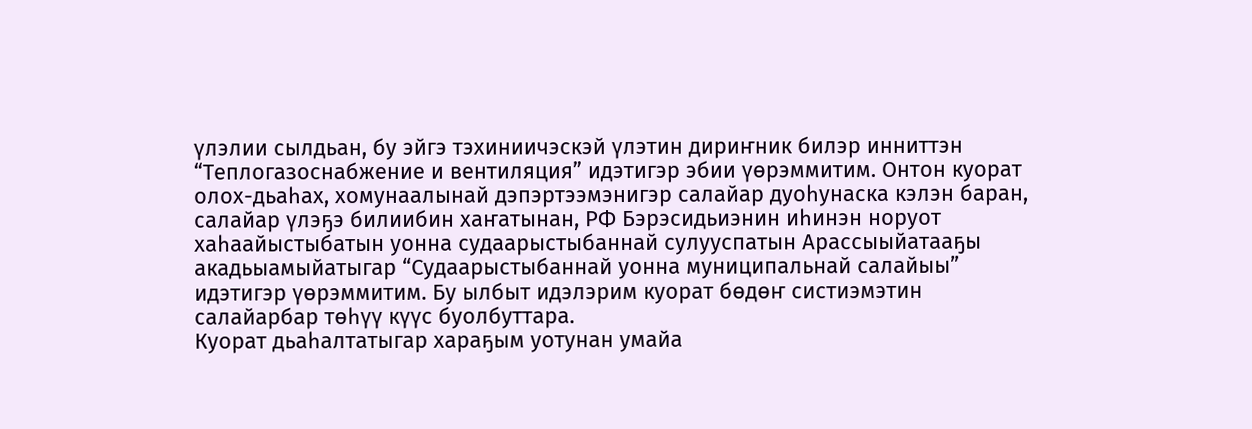үлэлии сылдьан, бу эйгэ тэхиниичэскэй үлэтин дириҥник билэр инниттэн “Теплогазоснабжение и вентиляция” идэтигэр эбии үөрэммитим. Онтон куорат олох-дьаһах, хомунаалынай дэпэртээмэнигэр салайар дуоһунаска кэлэн баран, салайар үлэҕэ билиибин хаҥатынан, РФ Бэрэсидьиэнин иһинэн норуот хаһаайыстыбатын уонна судаарыстыбаннай сулууспатын Арассыыйатааҕы акадьыамыйатыгар “Судаарыстыбаннай уонна муниципальнай салайыы” идэтигэр үөрэммитим. Бу ылбыт идэлэрим куорат бөдөҥ систиэмэтин салайарбар төһүү күүс буолбуттара.
Куорат дьаһалтатыгар хараҕым уотунан умайа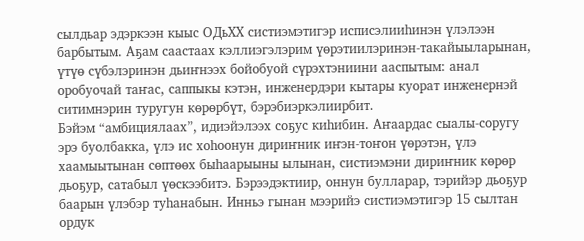сылдьар эдэркээн кыыс ОДьХХ систиэмэтигэр исписэлииһинэн үлэлээн барбытым. Аҕам саастаах кэллиэгэлэрим үөрэтиилэринэн-такайыыларынан, үтүө сүбэлэринэн дьиҥнээх бойобуой сүрэхтэниини ааспытым: анал оробуочай таҥас, саппыкы кэтэн, инженердэри кытары куорат инженернэй ситимнэрин туругун көрөрбүт, бэрэбиэркэлиирбит.
Бэйэм “амбициялаах”, идиэйэлээх соҕус киһибин. Аҥаардас сыалы-соругу эрэ буолбакка, үлэ ис хоһоонун дириҥник иҥэн-тоҥон үөрэтэн, үлэ хаамыытынан сөптөөх быһаарыыны ылынан, систиэмэни дириҥник көрөр дьоҕур, сатабыл үөскээбитэ. Бэрээдэктиир, оннун булларар, тэрийэр дьоҕур баарын үлэбэр туһанабын. Инньэ гынан мээрийэ систиэмэтигэр 15 сылтан ордук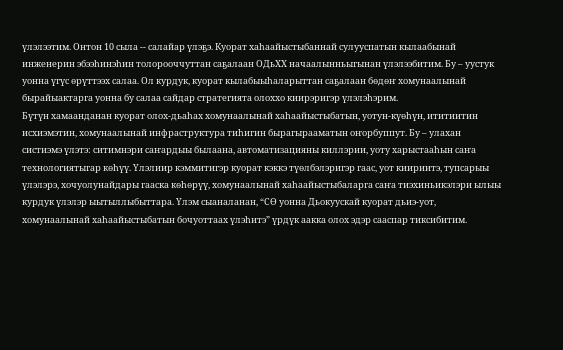үлэлээтим. Онтон 10 сыла -- салайар үлэҕэ. Куорат хаһаайыстыбаннай сулууспатын кылаабынай инженерин эбээһинэһин толорооччуттан саҕалаан ОДьХХ начаалынньыгынан үлэлээбитим. Бу – уустук уонна үгүс өрүттээх салаа. Ол курдук, куорат кылабыыһаларыттан саҕалаан бөдөҥ хомунаалынай бырайыактарга уонна бу салаа сайдар стратегията олоххо киирэригэр үлэлэһэрим.
Бүтүн хамаанданан куорат олох-дьаһах хомунаалынай хаһаайыстыбатын, уотун-күөһүн, ититиитин исхиэмэтин, хомунаалынай инфраструктура тиһигин бырагырааматын оҥорбуппут. Бу – улахан систиэмэ үлэтэ: ситимнэри саҥардыы былаана, автоматизацияны киллэрии, уоту харыстааһын саҥа технологиятыгар көһүү. Үлэлиир кэммитигэр куорат кэккэ түөлбэлэригэр гаас, уот киириитэ, тупсарыы үлэлэрэ, хочуолунайдары гааска көһөрүү, хомунаалынай хаһаайыстыбаларга саҥа тиэхиньикэлэри ылыы курдук үлэлэр ыытыллыбыттара. Үлэм сыаналанан, “СӨ уонна Дьокуускай куорат дьиэ-уот, хомунаалынай хаһаайыстыбатын бочуоттаах үлэһитэ” үрдүк аакка олох эдэр сааспар тиксибитим.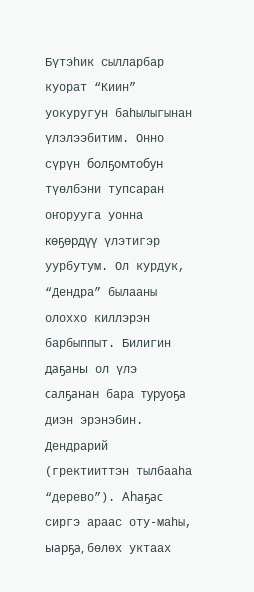Бүтэһик сылларбар куорат “Киин” уокуругун баһылыгынан үлэлээбитим. Онно сүрүн болҕомтобун түөлбэни тупсаран оҥорууга уонна көҕөрдүү үлэтигэр уурбутум. Ол курдук, “Дендра” былааны олоххо киллэрэн барбыппыт. Билигин даҕаны ол үлэ салҕанан бара туруоҕа диэн эрэнэбин.
Дендрарий (гректииттэн тылбааһа “дерево”). Аһаҕас сиргэ араас оту-маһы, ыарҕа, бөлөх уктаах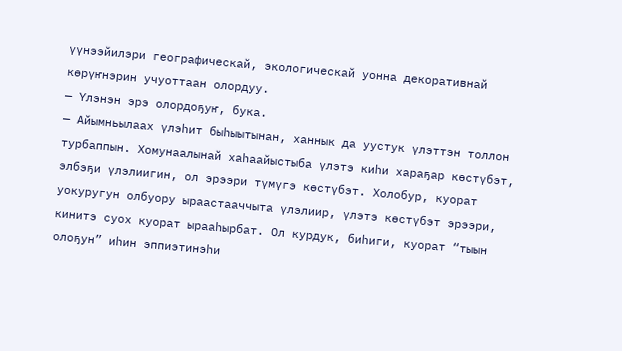үүнээйилэри географическай, экологическай уонна декоративнай көрүҥнэрин учуоттаан олордуу.
— Үлэнэн эрэ олордоҕуҥ, бука.
— Айымньылаах үлэһит быһыытынан, ханнык да уустук үлэттэн толлон турбаппын. Хомунаалынай хаһаайыстыба үлэтэ киһи хараҕар көстүбэт, элбэҕи үлэлиигин, ол эрээри түмүгэ көстүбэт. Холобур, куорат уокуругун олбуору ыраастааччыта үлэлиир, үлэтэ көстүбэт эрээри, кинитэ суох куорат ырааһырбат. Ол курдук, биһиги, куорат “тыын олоҕун” иһин эппиэтинэһи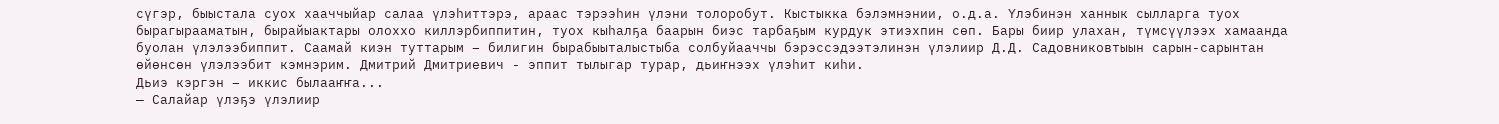сүгэр, быыстала суох хааччыйар салаа үлэһиттэрэ, араас тэрээһин үлэни толоробут. Кыстыкка бэлэмнэнии, о.д.а. Үлэбинэн ханнык сылларга туох бырагырааматын, бырайыактары олоххо киллэрбиппитин, туох кыһалҕа баарын биэс тарбаҕым курдук этиэхпин сөп. Бары биир улахан, түмсүүлээх хамаанда буолан үлэлээбиппит. Саамай киэн туттарым – билигин бырабыыталыстыба солбуйааччы бэрэссэдээтэлинэн үлэлиир Д.Д. Садовниковтыын сарын-сарынтан өйөнсөн үлэлээбит кэмнэрим. Дмитрий Дмитриевич - эппит тылыгар турар, дьиҥнээх үлэһит киһи.
Дьиэ кэргэн – иккис былааҥҥа...
— Салайар үлэҕэ үлэлиир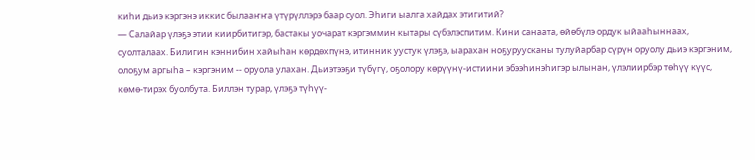киһи дьиэ кэргэнэ иккис былааҥҥа үтүрүллэрэ баар суол. Эһиги ыалга хайдах этигитий?
— Салайар үлэҕэ этии киирбитигэр, бастакы уочарат кэргэммин кытары сүбэлэспитим. Кини санаата, өйөбүлэ ордук ыйааһыннаах, суолталаах. Билигин кэннибин хайыһан көрдөхпүнэ, итинник уустук үлэҕэ, ыарахан ноҕуруусканы тулуйарбар сүрүн оруолу дьиэ кэргэним, олоҕум аргыһа – кэргэним -- оруола улахан. Дьиэтээҕи түбүгү, оҕолору көрүүнү-истиини эбээһинэһигэр ылынан, үлэлиирбэр төһүү күүс, көмө-тирэх буолбута. Биллэн турар, үлэҕэ түһүү-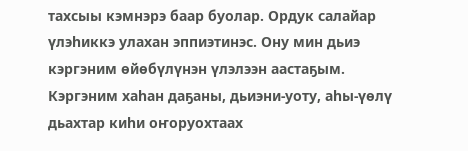тахсыы кэмнэрэ баар буолар. Ордук салайар үлэһиккэ улахан эппиэтинэс. Ону мин дьиэ кэргэним өйөбүлүнэн үлэлээн аастаҕым. Кэргэним хаһан даҕаны, дьиэни-уоту, аһы-үөлү дьахтар киһи оҥоруохтаах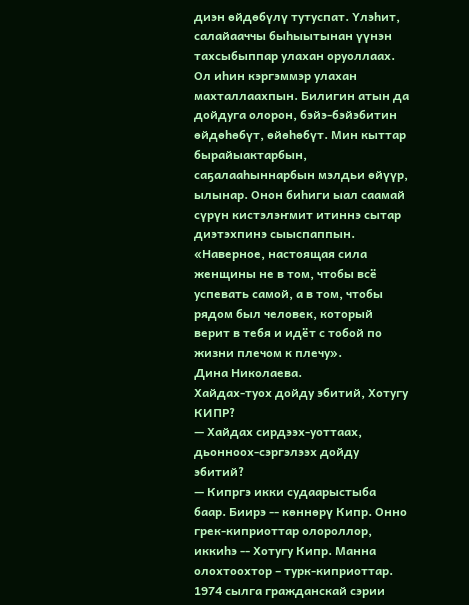диэн өйдөбүлү тутуспат. Үлэһит, салайааччы быһыытынан үүнэн тахсыбыппар улахан оруоллаах. Ол иһин кэргэммэр улахан махталлаахпын. Билигин атын да дойдуга олорон, бэйэ-бэйэбитин өйдөһөбүт, өйөһөбүт. Мин кыттар бырайыактарбын, саҕалааһыннарбын мэлдьи өйүүр, ылынар. Онон биһиги ыал саамай сүрүн кистэлэҥмит итиннэ сытар диэтэхпинэ сыыспаппын.
«Наверное, настоящая сила женщины не в том, чтобы всё успевать самой, а в том, чтобы рядом был человек, который верит в тебя и идёт с тобой по жизни плечом к плечу».
Дина Николаева.
Хайдах-туох дойду эбитий, Хотугу КИПР?
— Хайдах сирдээх-уоттаах, дьонноох-сэргэлээх дойду эбитий?
— Кипргэ икки судаарыстыба баар. Биирэ -- көннөрү Кипр. Онно грек-киприоттар олороллор, иккиһэ -- Хотугу Кипр. Манна олохтоохтор – турк-киприоттар. 1974 сылга гражданскай сэрии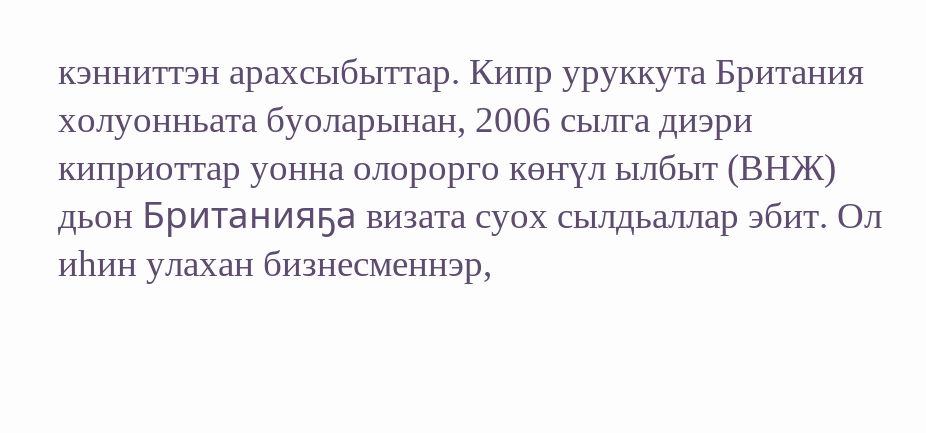кэнниттэн арахсыбыттар. Кипр уруккута Британия холуонньата буоларынан, 2006 сылга диэри киприоттар уонна олорорго көҥүл ылбыт (ВНЖ) дьон Британияҕа визата суох сылдьаллар эбит. Ол иһин улахан бизнесменнэр,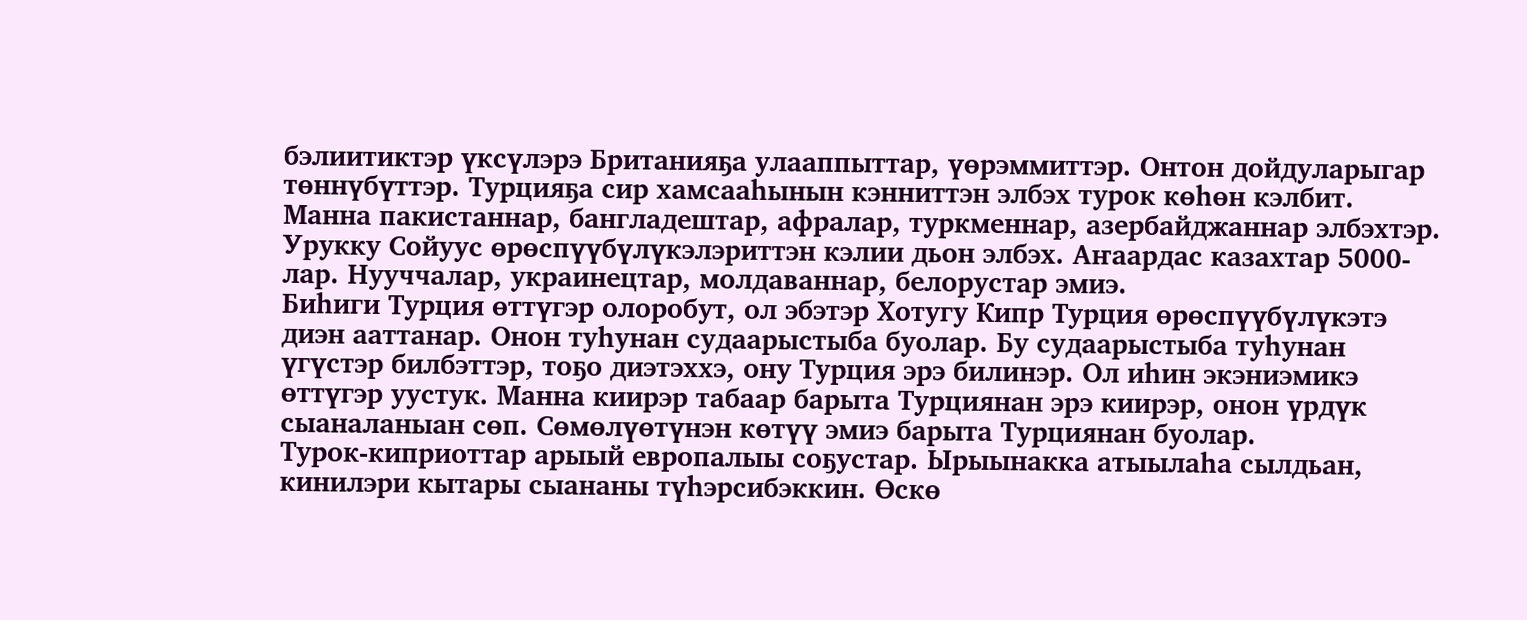бэлиитиктэр үксүлэрэ Британияҕа улааппыттар, үөрэммиттэр. Онтон дойдуларыгар төннүбүттэр. Турцияҕа сир хамсааһынын кэнниттэн элбэх турок көһөн кэлбит. Манна пакистаннар, бангладештар, афралар, туркменнар, азербайджаннар элбэхтэр. Урукку Сойуус өрөспүүбүлүкэлэриттэн кэлии дьон элбэх. Аҥаардас казахтар 5000-лар. Нууччалар, украинецтар, молдаваннар, белорустар эмиэ.
Биһиги Турция өттүгэр олоробут, ол эбэтэр Хотугу Кипр Турция өрөспүүбүлүкэтэ диэн ааттанар. Онон туһунан судаарыстыба буолар. Бу судаарыстыба туһунан үгүстэр билбэттэр, тоҕо диэтэххэ, ону Турция эрэ билинэр. Ол иһин экэниэмикэ өттүгэр уустук. Манна киирэр табаар барыта Турциянан эрэ киирэр, онон үрдүк сыаналаныан сөп. Сөмөлүөтүнэн көтүү эмиэ барыта Турциянан буолар.
Турок-киприоттар арыый европалыы соҕустар. Ырыынакка атыылаһа сылдьан, кинилэри кытары сыананы түһэрсибэккин. Өскө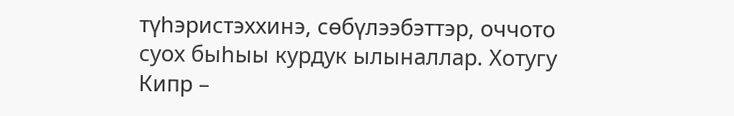түһэристэххинэ, сөбүлээбэттэр, оччото суох быһыы курдук ылыналлар. Хотугу Кипр –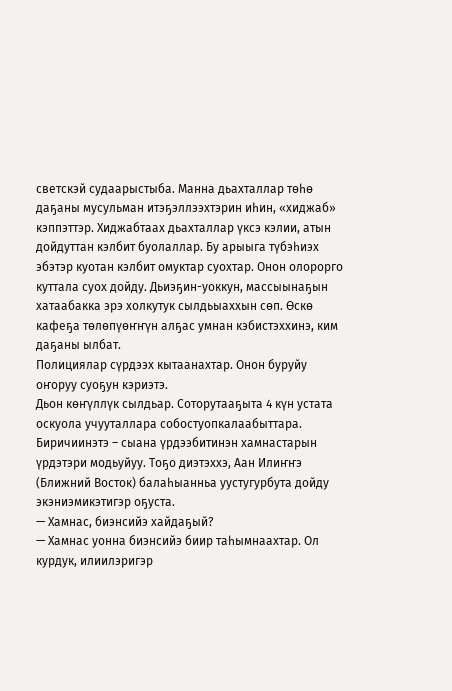светскэй судаарыстыба. Манна дьахталлар төһө даҕаны мусульман итэҕэллээхтэрин иһин, «хиджаб» кэппэттэр. Хиджабтаах дьахталлар үксэ кэлии, атын дойдуттан кэлбит буолаллар. Бу арыыга түбэһиэх эбэтэр куотан кэлбит омуктар суохтар. Онон олорорго куттала суох дойду. Дьиэҕин-уоккун, массыынаҕын хатаабакка эрэ холкутук сылдьыаххын сөп. Өскө кафеҕа төлөпүөҥҥүн алҕас умнан кэбистэххинэ, ким даҕаны ылбат.
Полициялар сүрдээх кытаанахтар. Онон буруйу оҥоруу суоҕун кэриэтэ.
Дьон көҥүллүк сылдьар. Соторутааҕыта 4 күн устата оскуола учууталлара собостуопкалаабыттара. Биричиинэтэ – сыана үрдээбитинэн хамнастарын үрдэтэри модьуйуу. Тоҕо диэтэххэ, Аан Илиҥҥэ (Ближний Восток) балаһыанньа уустугурбута дойду экэниэмикэтигэр оҕуста.
— Хамнас, биэнсийэ хайдаҕый?
— Хамнас уонна биэнсийэ биир таһымнаахтар. Ол курдук, илиилэригэр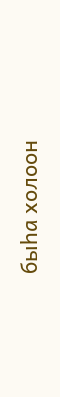быһа холоон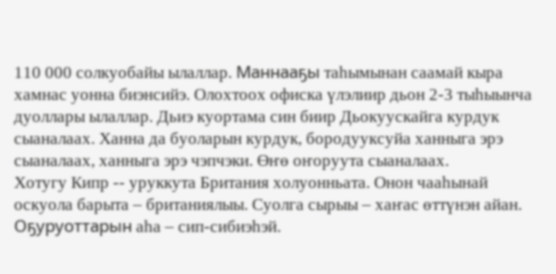110 000 солкуобайы ылаллар. Маннааҕы таһымынан саамай кыра хамнас уонна биэнсийэ. Олохтоох офиска үлэлиир дьон 2-3 тыһыынча дуоллары ылаллар. Дьиэ куортама син биир Дьокуускайга курдук сыаналаах. Ханна да буоларын курдук, бородууксуйа ханныга эрэ сыаналаах, ханныга эрэ чэпчэки. Өҥө оҥоруута сыаналаах.
Хотугу Кипр -- уруккута Британия холуонньата. Онон чааһынай оскуола барыта – британиялыы. Суолга сырыы – хаҥас өттүнэн айан. Оҕуруоттарын аһа – сип-сибиэһэй.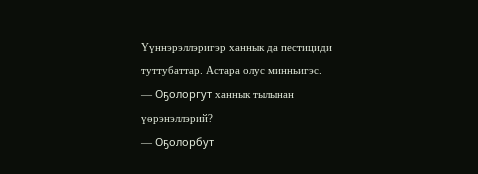Үүннэрэллэригэр ханнык да пестициди туттубаттар. Астара олус минньигэс.
— Оҕолоргут ханнык тылынан үөрэнэллэрий?
— Оҕолорбут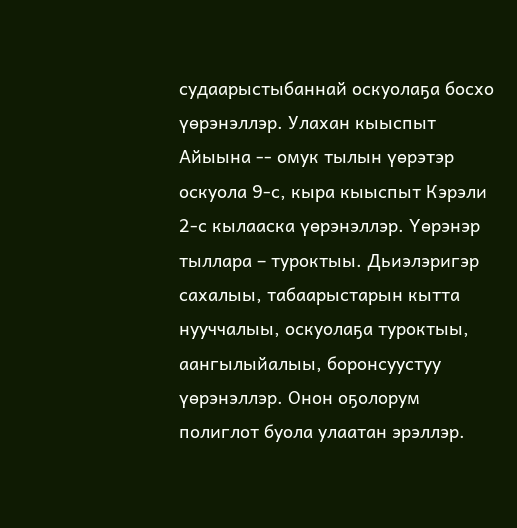судаарыстыбаннай оскуолаҕа босхо үөрэнэллэр. Улахан кыыспыт Айыына -- омук тылын үөрэтэр оскуола 9-с, кыра кыыспыт Кэрэли 2-с кылааска үөрэнэллэр. Үөрэнэр тыллара – туроктыы. Дьиэлэригэр сахалыы, табаарыстарын кытта нууччалыы, оскуолаҕа туроктыы, аангылыйалыы, боронсуустуу үөрэнэллэр. Онон оҕолорум полиглот буола улаатан эрэллэр.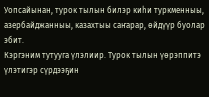Уопсайынан, турок тылын билэр киһи туркменныы, азербайджанныы, казахтыы саҥарар, өйдүүр буолар эбит.
Кэргэним тутууга үлэлиир. Турок тылын үөрэппитэ үлэтигэр сүрдээҕин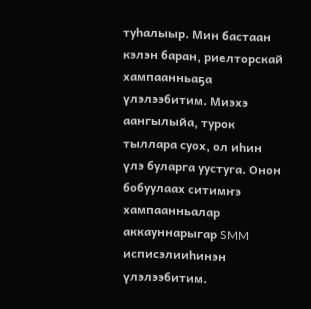туһалыыр. Мин бастаан кэлэн баран, риелторскай хампаанньаҕа үлэлээбитим. Миэхэ аангылыйа, турок тыллара суох, ол иһин үлэ буларга уустуга. Онон бобуулаах ситимҥэ хампаанньалар аккауннарыгар SMM исписэлииһинэн үлэлээбитим.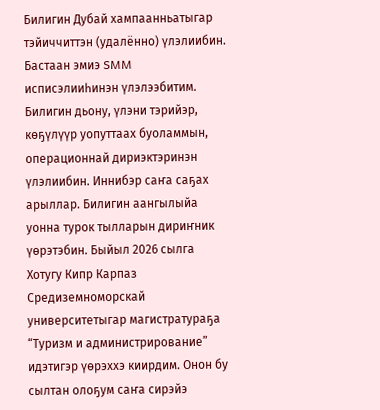Билигин Дубай хампаанньатыгар тэйиччиттэн (удалённо) үлэлиибин. Бастаан эмиэ SMM исписэлииһинэн үлэлээбитим. Билигин дьону, үлэни тэрийэр, көҕүлүүр уопуттаах буоламмын, операционнай дириэктэринэн үлэлиибин. Иннибэр саҥа саҕах арыллар. Билигин аангылыйа уонна турок тылларын дириҥник үөрэтэбин. Быйыл 2026 сылга Хотугу Кипр Карпаз Средиземноморскай университетыгар магистратураҕа “Туризм и администрирование” идэтигэр үөрэххэ киирдим. Онон бу сылтан олоҕум саҥа сирэйэ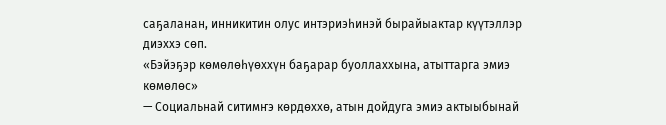саҕаланан, инникитин олус интэриэһинэй бырайыактар күүтэллэр диэххэ сөп.
«Бэйэҕэр көмөлөһүөххүн баҕарар буоллаххына, атыттарга эмиэ көмөлөс»
— Социальнай ситимҥэ көрдөххө, атын дойдуга эмиэ актыыбынай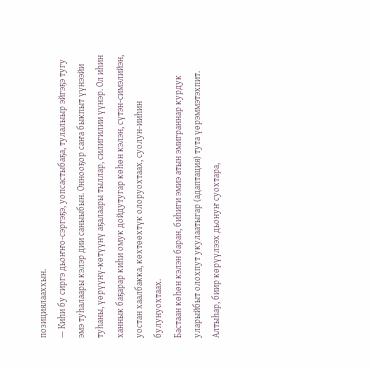позициялааххын.
— Киһи бу сиргэ дьоҥҥо-сэргэҕэ, уопсастыбаҕа, тулалыыр эйгэҕэ тугу эмэ туһалаары кэлэр дии саныыбын. Оннооҕор саҥа быкпыт үүнээйи туһаны, үөрүүнү-көтүүнү аҕалаары тыллар, силигилии үүнэр. Ол иһин ханнык баҕарар киһи омук дойдутугар көһөн кэлэн, сүтэн-симэлийэн, уостан хаалбакка, көхтөөхтүк олоруохтаах, суолун-ииһин булунуохтаах.
Бастаан көһөн кэлэн баран, биһиги эмиэ атын эмиграннар курдук уларыйбыт олохпут укулаатыгар (адаптация) тута үөрэммэтэхпит. Алтыһар, биир көрүүлээх дьонуҥ суохтара,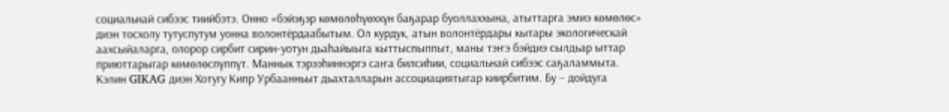социальнай сибээс тиийбэтэ. Онно «бэйэҕэр көмөлөһүөххүн баҕарар буоллаххына, атыттарга эмиэ көмөлөс» диэн тосхолу тутуспутум уонна волонтёрдаабытым. Ол курдук, атын волонтёрдары кытары экологическай аахсыйаларга, олорор сирбит сирин-уотун дьаһайыыга кыттыспыппыт, маны тэҥэ бэйдиэ сылдьар ыттар приюттарыгар көмөлөспүппүт. Маннык тэрээһиннэргэ саҥа билсиһии, социальнай сибээс саҕаламмыта.
Кэлин GIKAG диэн Хотугу Кипр Урбаанньыт дьахталларын ассоциациятыгар киирбитим. Бу – дойдуга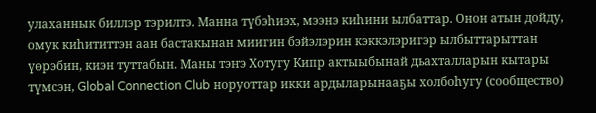улаханнык биллэр тэрилтэ. Манна түбэһиэх, мээнэ киһини ылбаттар. Онон атын дойду, омук киһититтэн аан бастакынан миигин бэйэлэрин кэккэлэригэр ылбыттарыттан үөрэбин, киэн туттабын. Маны тэҥэ Хотугу Кипр актыыбынай дьахталларын кытары түмсэн, Global Connection Club норуоттар икки ардыларынааҕы холбоһугу (сообщество)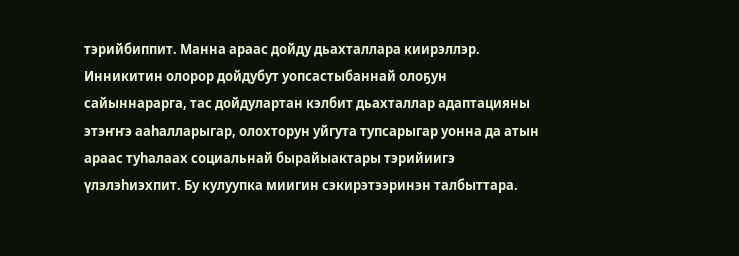тэрийбиппит. Манна араас дойду дьахталлара киирэллэр. Инникитин олорор дойдубут уопсастыбаннай олоҕун сайыннарарга, тас дойдулартан кэлбит дьахталлар адаптацияны этэҥҥэ ааһалларыгар, олохторун уйгута тупсарыгар уонна да атын араас туһалаах социальнай бырайыактары тэрийиигэ үлэлэһиэхпит. Бу кулуупка миигин сэкирэтээринэн талбыттара.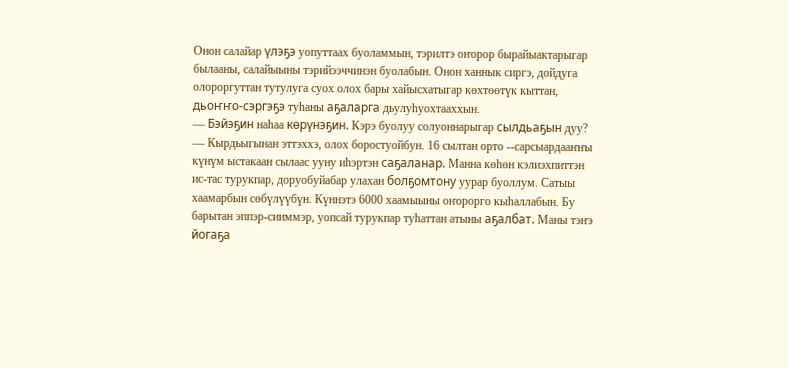Онон салайар үлэҕэ уопуттаах буоламмын, тэрилтэ оҥорор бырайыактарыгар былааны, салайыыны тэрийээччинэн буолабын. Онон ханнык сиргэ, дойдуга олороргуттан тутулуга суох олох бары хайысхатыгар көхтөөтүк кыттан, дьоҥҥо-сэргэҕэ туһаны аҕаларга дьулуһуохтааххын.
— Бэйэҕин наһаа көрүнэҕин. Кэрэ буолуу солуоннарыгар сылдьаҕын дуу?
— Кырдьыгынан эттэххэ, олох боростуойбун. 16 сылтан орто --сарсыардааҥҥы күнүм ыстакаан сылаас ууну иһэртэн саҕаланар. Манна көһөн кэлиэхпиттэн ис-тас турукпар, доруобуйабар улахан болҕомтону уурар буоллум. Сатыы хаамарбын сөбүлүүбүн. Күннэтэ 6000 хаамыыны оҥорорго кыһаллабын. Бу барытан эппэр-сииммэр, уопсай турукпар туһаттан атыны аҕалбат. Маны тэҥэ йогаҕа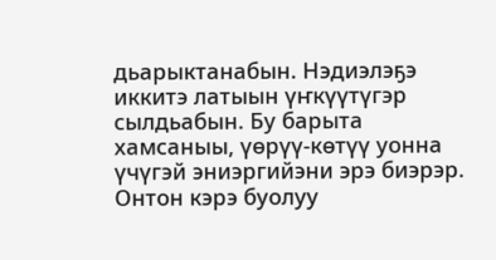дьарыктанабын. Нэдиэлэҕэ иккитэ латыын үҥкүүтүгэр сылдьабын. Бу барыта хамсаныы, үөрүү-көтүү уонна үчүгэй эниэргийэни эрэ биэрэр.
Онтон кэрэ буолуу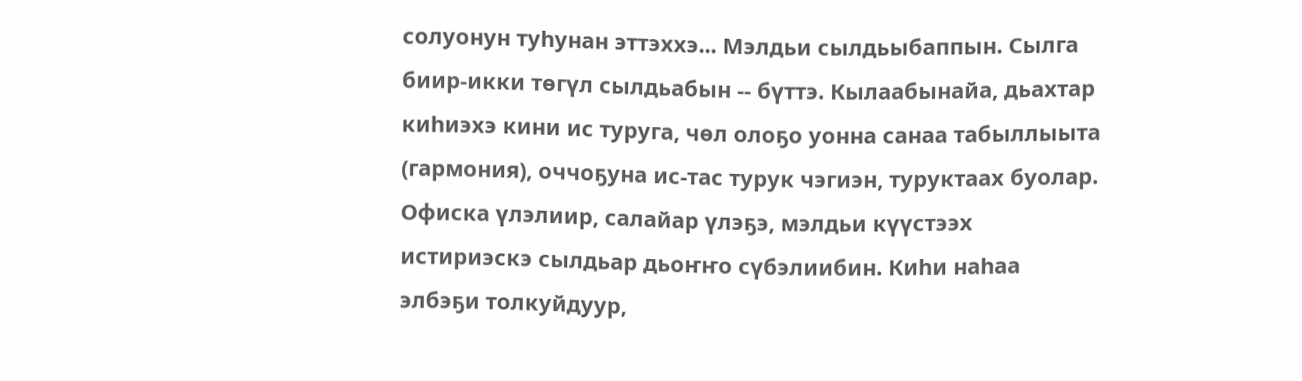солуонун туһунан эттэххэ... Мэлдьи сылдьыбаппын. Сылга биир-икки төгүл сылдьабын -- бүттэ. Кылаабынайа, дьахтар киһиэхэ кини ис туруга, чөл олоҕо уонна санаа табыллыыта (гармония), оччоҕуна ис-тас турук чэгиэн, туруктаах буолар.
Офиска үлэлиир, салайар үлэҕэ, мэлдьи күүстээх истириэскэ сылдьар дьоҥҥо сүбэлиибин. Киһи наһаа элбэҕи толкуйдуур,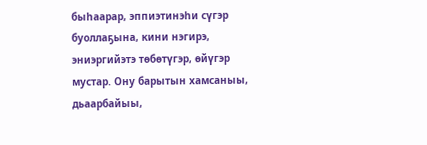быһаарар, эппиэтинэһи сүгэр буоллаҕына, кини нэгирэ, эниэргийэтэ төбөтүгэр, өйүгэр мустар. Ону барытын хамсаныы, дьаарбайыы,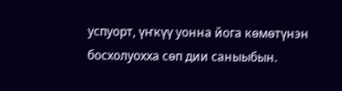успуорт, үҥкүү уонна йога көмөтүнэн босхолуохха сөп дии саныыбын.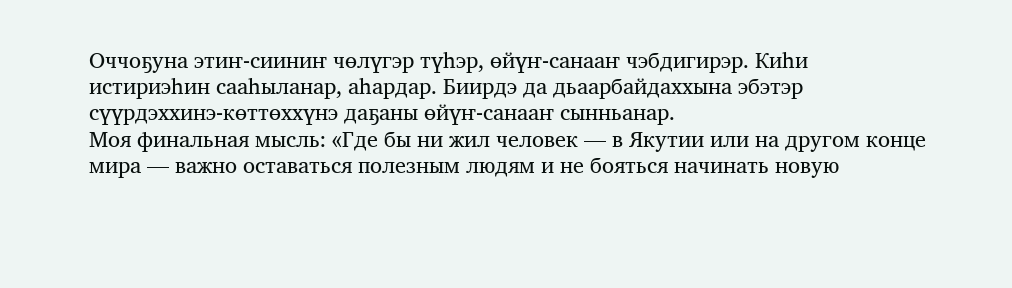Оччоҕуна этиҥ-сииниҥ чөлүгэр түһэр, өйүҥ-санааҥ чэбдигирэр. Киһи истириэһин сааһыланар, аһардар. Биирдэ да дьаарбайдаххына эбэтэр сүүрдэххинэ-көттөххүнэ даҕаны өйүҥ-санааҥ сынньанар.
Моя финальная мысль: «Где бы ни жил человек — в Якутии или на другом конце мира — важно оставаться полезным людям и не бояться начинать новую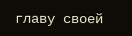главу своей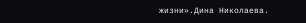жизни».Дина Николаева.